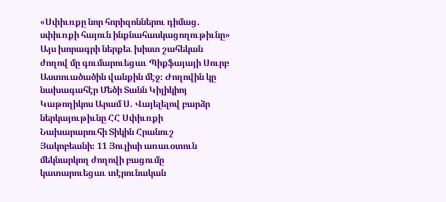«Սփիւռքը նոր հորիզոններու դիմաց. սփիւռքի հայուն ինքնահասկացողութիւնը»
Այս խորագրի ներքեւ խիստ շահեկան ժողով մը գումարուեցաւ Պիքֆայայի Սուրբ Աստուածածին վանքին մէջ։ Ժողովին կը նախագահէր Մեծի Տանն Կիլիկիոյ Կաթողիկոս Արամ Ս. Վայելելով բարձր ներկայութիւնը ՀՀ Սփիւռքի Նախարարուհի Տիկին Հրանուշ Յակոբեանի։ 11 Յուլիսի առաւօտուն մեկնարկող ժողովի բացումը կատարուեցաւ տէրունական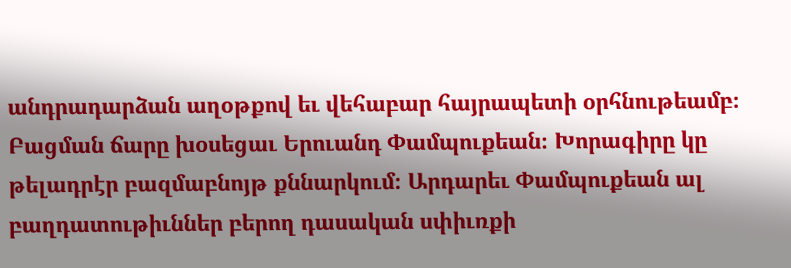անդրադարձան աղօթքով եւ վեհաբար հայրապետի օրհնութեամբ։ Բացման ճարը խօսեցաւ Երուանդ Փամպուքեան։ Խորագիրը կը թելադրէր բազմաբնոյթ քննարկում։ Արդարեւ Փամպուքեան ալ բաղդատութիւններ բերող դասական սփիւռքի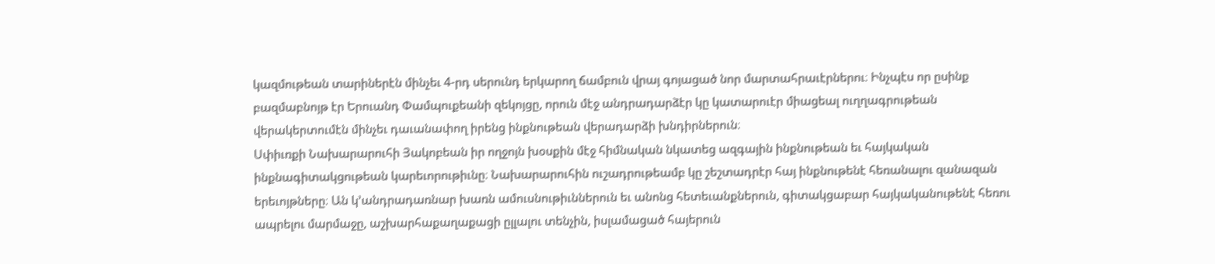կազմութեան տարիներէն մինչեւ 4-րդ սերունդ երկարող ճամբուն վրայ գոյացած նոր մարտահրաւէրներու։ Ինչպէս որ ըսինք բազմաբնոյթ էր Երուանդ Փամպուքեանի զեկոյցը, որուն մէջ անդրադարձէր կը կատարուէր միացեալ ուղղագրութեան վերակերտումէն մինչեւ դաւանափող իրենց ինքնութեան վերադարձի խնդիրներուն։
Սփիւռքի Նախարարուհի Յակոբեան իր ողջոյն խօսքին մէջ հիմնական նկատեց ազգային ինքնութեան եւ հայկական ինքնագիտակցութեան կարեւորութիւնը։ Նախարարուհին ուշադրութեամբ կը շեշտադրէր հայ ինքնութենէ հեռանալու զանազան երեւոյթները։ Ան կ՚անդրադառնար խառն ամուսնութիւններուն եւ անոնց հետեւանքներուն, գիտակցաբար հայկականութենէ հեռու ապրելու մարմաջը, աշխարհաքաղաքացի ըլլալու տենչին, իսլամացած հայերուն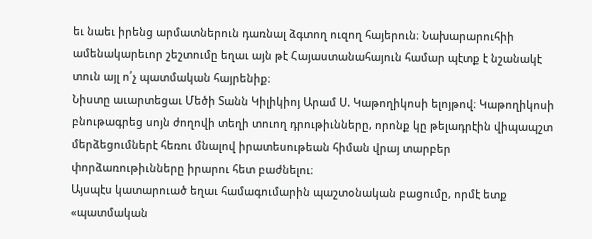եւ նաեւ իրենց արմատներուն դառնալ ձգտող ուզող հայերուն։ Նախարարուհիի ամենակարեւոր շեշտումը եղաւ այն թէ Հայաստանահայուն համար պէտք է նշանակէ տուն այլ ո՛չ պատմական հայրենիք։
Նիստը աւարտեցաւ Մեծի Տանն Կիլիկիոյ Արամ Ս. Կաթողիկոսի ելոյթով։ Կաթողիկոսի բնութագրեց սոյն ժողովի տեղի տուող դրութիւնները, որոնք կը թելադրէին վիպապշտ մերձեցումներէ հեռու մնալով իրատեսութեան հիման վրայ տարբեր փորձառութիւնները իրարու հետ բաժնելու։
Այսպէս կատարուած եղաւ համագումարին պաշտօնական բացումը, որմէ ետք «պատմական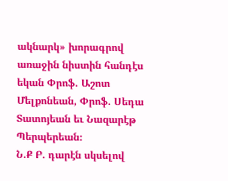ակնարկ» խորագրով առաջին նիստին հանդէս եկան Փրոֆ. Աշոտ Մելքոնեան, Փրոֆ. Սեդա Տատոյեան եւ Նազարէթ Պերպերեան։
Ն.Ք Բ. դարէն սկսելով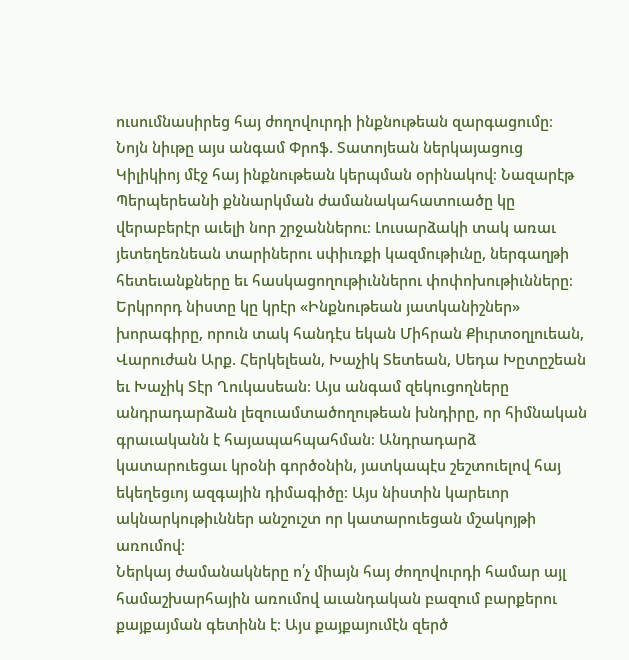ուսումնասիրեց հայ ժողովուրդի ինքնութեան զարգացումը։ Նոյն նիւթը այս անգամ Փրոֆ. Տատոյեան ներկայացուց Կիլիկիոյ մէջ հայ ինքնութեան կերպման օրինակով։ Նազարէթ Պերպերեանի քննարկման ժամանակահատուածը կը վերաբերէր աւելի նոր շրջաններու։ Լուսարձակի տակ առաւ յետեղեռնեան տարիներու սփիւռքի կազմութիւնը, ներգաղթի հետեւանքները եւ հասկացողութիւններու փոփոխութիւնները։
Երկրորդ նիստը կը կրէր «Ինքնութեան յատկանիշներ» խորագիրը, որուն տակ հանդէս եկան Միհրան Քիւրտօղլուեան, Վարուժան Արք. Հերկելեան, Խաչիկ Տետեան, Սեդա Խըտըշեան եւ Խաչիկ Տէր Ղուկասեան։ Այս անգամ զեկուցողները անդրադարձան լեզուամտածողութեան խնդիրը, որ հիմնական գրաւականն է հայապահպահման։ Անդրադարձ կատարուեցաւ կրօնի գործօնին, յատկապէս շեշտուելով հայ եկեղեցւոյ ազգային դիմագիծը։ Այս նիստին կարեւոր ակնարկութիւններ անշուշտ որ կատարուեցան մշակոյթի առումով։
Ներկայ ժամանակները ո՛չ միայն հայ ժողովուրդի համար այլ համաշխարհային առումով աւանդական բազում բարքերու քայքայման գետինն է։ Այս քայքայումէն զերծ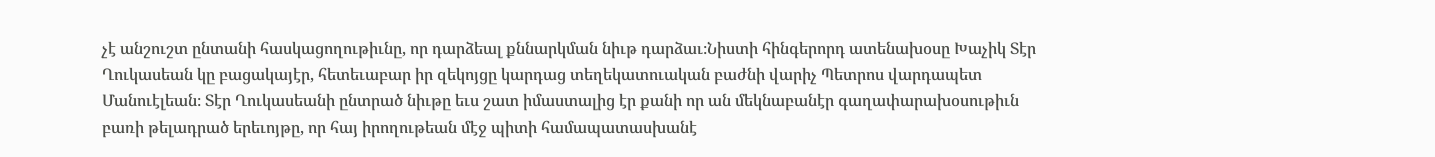չէ անշուշտ ընտանի հասկացողութիւնը, որ դարձեալ քննարկման նիւթ դարձաւ։Նիստի հինգերորդ ատենախօսը Խաչիկ Տէր Ղուկասեան կը բացակայէր, հետեւաբար իր զեկոյցը կարդաց տեղեկատուական բաժնի վարիչ Պետրոս վարդապետ Մանուէլեան։ Տէր Ղուկասեանի ընտրած նիւթը եւս շատ իմաստալից էր քանի որ ան մեկնաբանէր գաղափարախօսութիւն բառի թելադրած երեւոյթը, որ հայ իրողութեան մէջ պիտի համապատասխանէ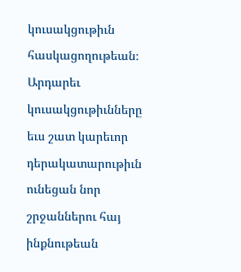կուսակցութիւն հասկացողութեան։ Արդարեւ կուսակցութիւնները եւս շատ կարեւոր դերակատարութիւն ունեցան նոր շրջաններու հայ ինքնութեան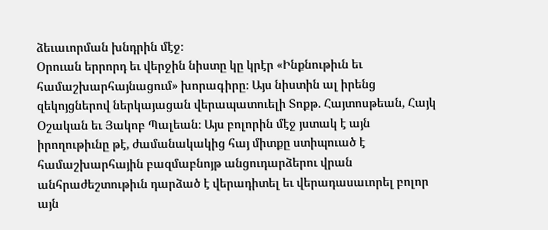ձեւաւորման խնդրին մէջ։
Օրուան երրորդ եւ վերջին նիստը կը կրէր «Ինքնութիւն եւ համաշխարհայնացում» խորագիրը։ Այս նիստին ալ իրենց զեկոյցներով ներկայացան վերապատուելի Տոքթ. Հայտոսթեան, Հայկ Օշական եւ Յակոբ Պալեան։ Այս բոլորին մէջ յստակ է այն իրողութիւնը թէ, ժամանակակից հայ միտքը ստիպուած է համաշխարհային բազմաբնոյթ անցուդարձերու վրան անհրաժեշտութիւն դարձած է վերադիտել եւ վերադասաւորել բոլոր այն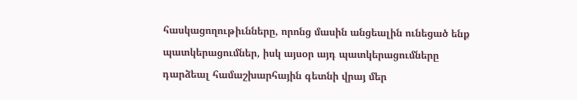հասկացողութիւնները, որոնց մասին անցեալին ունեցած ենք պատկերացումներ, իսկ այսօր այդ պատկերացումները դարձեալ համաշխարհային գետնի վրայ մեր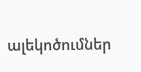ալեկոծումներ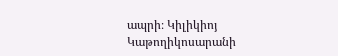ապրի։ Կիլիկիոյ Կաթողիկոսարանի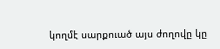կողմէ սարքուած այս ժողովը կը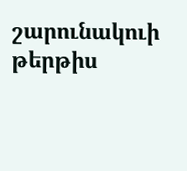շարունակուի թերթիս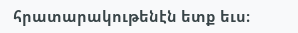հրատարակութենէն ետք եւս։